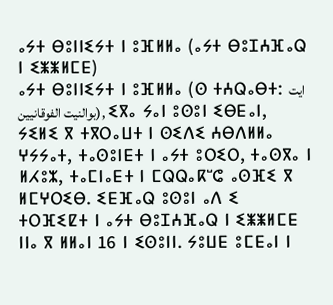ⴰⵢⵜ ⴱⵓⵏⵏⵉⵢⵜ ⵏ ⵓⴼⵍⵍⴰ (ⴰⵢⵜ ⴱⵓⵊⵄⴼⴰⵕ ⵏ ⵉⵥⵥⵍⵎⴹ)
ⴰⵢⵜ ⴱⵓⵏⵏⵉⵢⵜ ⵏ ⵓⴼⵍⵍⴰ (ⵙ ⵜⵄⵕⴰⴱⵜ: ايت بوالنيت الفوقانيين), ⵉⴳⴰ ⵢⴰⵏ ⵓⵙⵓⵏ ⵉⴱⴹⴰⵏ, ⵢⵉⵍⵉ ⴳ ⵜⴳⵔⴰⵡⵜ ⵏ ⵙⵉⴷⵉ ⵄⴱⴷⵍⵍⴰ ⵖⵢⵢⴰⵜ, ⵜⴰⵙⵓⵏⴹⵜ ⵏ ⴰⵢⵜ ⵓⵔⵉⵔ, ⵜⴰⵙⴳⴰ ⵏ ⵍⵃⵓⵣ, ⵜⴰⵎⵏⴰⴹⵜ ⵏ ⵎⵕⵕⴰⴽⵯⵛ ⴰⵙⴼⵉ ⴳ ⵍⵎⵖⵔⵉⴱ. ⵉⴹⴼⴰⵕ ⵓⵙⵓⵏ ⴰⴷ ⵉ ⵜⵔⴼⵉⵇⵜ ⵏ ⴰⵢⵜ ⴱⵓⵊⵄⴼⴰⵕ ⵏ ⵉⵥⵥⵍⵎⴹ ⵏⵏⴰ ⴳ ⵍⵍⴰⵏ 16 ⵏ ⵉⵙⵓⵏⵏ. ⵢⵓⵡⴹ ⵓⵎⴹⴰⵏ ⵏ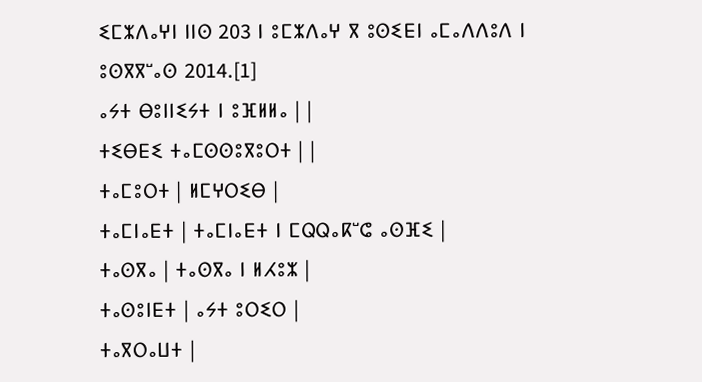ⵉⵎⵣⴷⴰⵖⵏ ⵏⵏⵙ 203 ⵏ ⵓⵎⵣⴷⴰⵖ ⴳ ⵓⵙⵉⴹⵏ ⴰⵎⴰⴷⴷⵓⴷ ⵏ ⵓⵙⴳⴳⵯⴰⵙ 2014.[1]
ⴰⵢⵜ ⴱⵓⵏⵏⵉⵢⵜ ⵏ ⵓⴼⵍⵍⴰ | |
ⵜⵉⴱⴹⵉ ⵜⴰⵎⵙⵙⵓⴳⵓⵔⵜ | |
ⵜⴰⵎⵓⵔⵜ | ⵍⵎⵖⵔⵉⴱ |
ⵜⴰⵎⵏⴰⴹⵜ | ⵜⴰⵎⵏⴰⴹⵜ ⵏ ⵎⵕⵕⴰⴽⵯⵛ ⴰⵙⴼⵉ |
ⵜⴰⵙⴳⴰ | ⵜⴰⵙⴳⴰ ⵏ ⵍⵃⵓⵣ |
ⵜⴰⵙⵓⵏⴹⵜ | ⴰⵢⵜ ⵓⵔⵉⵔ |
ⵜⴰⴳⵔⴰⵡⵜ |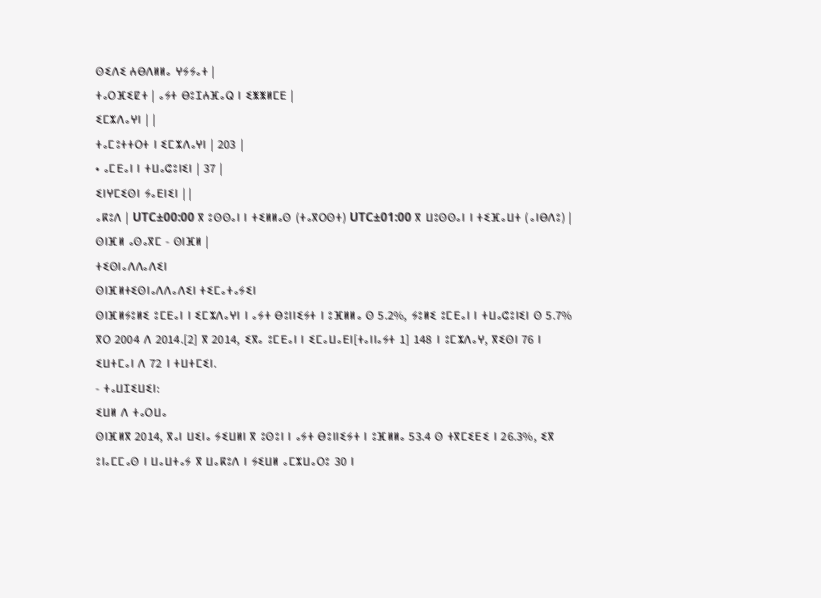ⵙⵉⴷⵉ ⵄⴱⴷⵍⵍⴰ ⵖⵢⵢⴰⵜ |
ⵜⴰⵔⴼⵉⵇⵜ | ⴰⵢⵜ ⴱⵓⵊⵄⴼⴰⵕ ⵏ ⵉⵥⵥⵍⵎⴹ |
ⵉⵎⵣⴷⴰⵖⵏ | |
ⵜⴰⵎⵓⵜⵜⵔⵜ ⵏ ⵉⵎⵣⴷⴰⵖⵏ | 203 |
• ⴰⵎⴹⴰⵏ ⵏ ⵜⵡⴰⵛⵓⵏⵉⵏ | 37 |
ⵉⵏⵖⵎⵉⵙⵏ ⵢⴰⴹⵏⵉⵏ | |
ⴰⴽⵓⴷ | UTC±00:00 ⴳ ⵓⵙⵙⴰⵏ ⵏ ⵜⵉⵍⵍⴰⵙ (ⵜⴰⴳⵔⵙⵜ) UTC±01:00 ⴳ ⵡⵓⵙⵙⴰⵏ ⵏ ⵜⵉⴼⴰⵡⵜ (ⴰⵏⴱⴷⵓ) |
ⵙⵏⴼⵍ ⴰⵙⴰⴳⵎ - ⵙⵏⴼⵍ |
ⵜⵉⵙⵏⴰⴷⴷⴰⴷⵉⵏ
ⵙⵏⴼⵍⵜⵉⵙⵏⴰⴷⴷⴰⴷⵉⵏ ⵜⵉⵎⴰⵜⴰⵢⵉⵏ
ⵙⵏⴼⵍⵢⵓⵍⵉ ⵓⵎⴹⴰⵏ ⵏ ⵉⵎⵣⴷⴰⵖⵏ ⵏ ⴰⵢⵜ ⴱⵓⵏⵏⵉⵢⵜ ⵏ ⵓⴼⵍⵍⴰ ⵙ 5.2%, ⵢⵓⵍⵉ ⵓⵎⴹⴰⵏ ⵏ ⵜⵡⴰⵛⵓⵏⵉⵏ ⵙ 5.7% ⴳⵔ 2004 ⴷ 2014.[2] ⴳ 2014, ⵉⴳⴰ ⵓⵎⴹⴰⵏ ⵏ ⵉⵎⴰⵡⴰⴹⵏ[ⵜⴰⵏⵏⴰⵢⵜ 1] 148 ⵏ ⵓⵎⵣⴷⴰⵖ, ⴳⵉⵙⵏ 76 ⵏ ⵉⵡⵜⵎⴰⵏ ⴷ 72 ⵏ ⵜⵡⵜⵎⵉⵏ.
- ⵜⴰⵡⵊⵉⵡⵉⵏ:
ⵉⵡⵍ ⴷ ⵜⴰⵔⵡⴰ
ⵙⵏⴼⵍⴳ 2014, ⴳⴰⵏ ⵡⵉⵏⴰ ⵢⵉⵡⵍⵏ ⴳ ⵓⵙⵓⵏ ⵏ ⴰⵢⵜ ⴱⵓⵏⵏⵉⵢⵜ ⵏ ⵓⴼⵍⵍⴰ 53.4 ⵙ ⵜⴳⵎⵉⴹⵉ ⵏ 26.3%, ⵉⴳ ⵓⵏⴰⵎⵎⴰⵙ ⵏ ⵡⴰⵡⵜⴰⵢ ⴳ ⵡⴰⴽⵓⴷ ⵏ ⵢⵉⵡⵍ ⴰⵎⵣⵡⴰⵔⵓ 30 ⵏ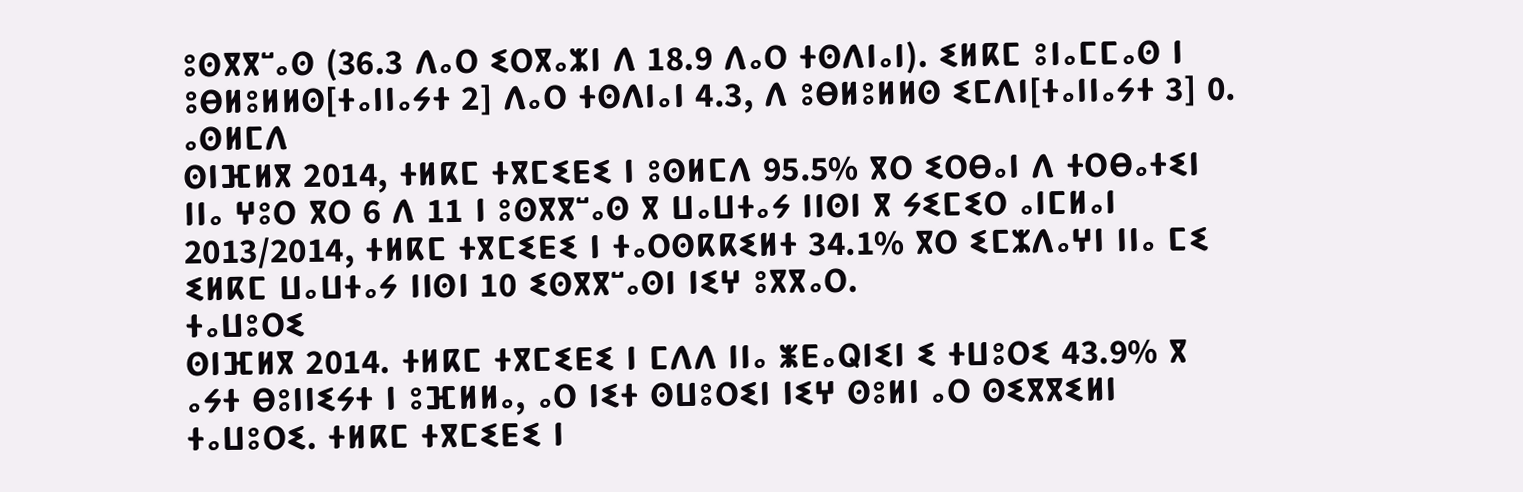ⵓⵙⴳⴳⵯⴰⵙ (36.3 ⴷⴰⵔ ⵉⵔⴳⴰⵣⵏ ⴷ 18.9 ⴷⴰⵔ ⵜⵙⴷⵏⴰⵏ). ⵉⵍⴽⵎ ⵓⵏⴰⵎⵎⴰⵙ ⵏ ⵓⴱⵍⵓⵍⵍⵙ[ⵜⴰⵏⵏⴰⵢⵜ 2] ⴷⴰⵔ ⵜⵙⴷⵏⴰⵏ 4.3, ⴷ ⵓⴱⵍⵓⵍⵍⵙ ⵉⵎⴷⵏ[ⵜⴰⵏⵏⴰⵢⵜ 3] 0.
ⴰⵙⵍⵎⴷ
ⵙⵏⴼⵍⴳ 2014, ⵜⵍⴽⵎ ⵜⴳⵎⵉⴹⵉ ⵏ ⵓⵙⵍⵎⴷ 95.5% ⴳⵔ ⵉⵔⴱⴰⵏ ⴷ ⵜⵔⴱⴰⵜⵉⵏ ⵏⵏⴰ ⵖⵓⵔ ⴳⵔ 6 ⴷ 11 ⵏ ⵓⵙⴳⴳⵯⴰⵙ ⴳ ⵡⴰⵡⵜⴰⵢ ⵏⵏⵙⵏ ⴳ ⵢⵉⵎⵉⵔ ⴰⵏⵎⵍⴰⵏ 2013/2014, ⵜⵍⴽⵎ ⵜⴳⵎⵉⴹⵉ ⵏ ⵜⴰⵔⵙⴽⴽⵉⵍⵜ 34.1% ⴳⵔ ⵉⵎⵣⴷⴰⵖⵏ ⵏⵏⴰ ⵎⵉ ⵉⵍⴽⵎ ⵡⴰⵡⵜⴰⵢ ⵏⵏⵙⵏ 10 ⵉⵙⴳⴳⵯⴰⵙⵏ ⵏⵉⵖ ⵓⴳⴳⴰⵔ.
ⵜⴰⵡⵓⵔⵉ
ⵙⵏⴼⵍⴳ 2014. ⵜⵍⴽⵎ ⵜⴳⵎⵉⴹⵉ ⵏ ⵎⴷⴷ ⵏⵏⴰ ⵥⴹⴰⵕⵏⵉⵏ ⵉ ⵜⵡⵓⵔⵉ 43.9% ⴳ ⴰⵢⵜ ⴱⵓⵏⵏⵉⵢⵜ ⵏ ⵓⴼⵍⵍⴰ, ⴰⵔ ⵏⵉⵜ ⵙⵡⵓⵔⵉⵏ ⵏⵉⵖ ⵙⵓⵍⵏ ⴰⵔ ⵙⵉⴳⴳⵉⵍⵏ ⵜⴰⵡⵓⵔⵉ. ⵜⵍⴽⵎ ⵜⴳⵎⵉⴹⵉ ⵏ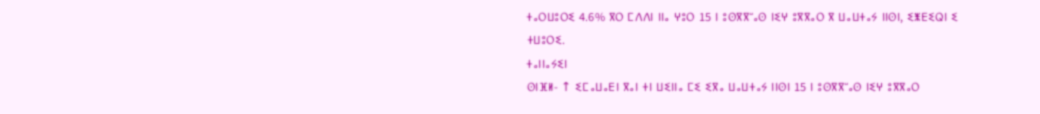ⵜⴰⵔⵡⵓⵔⵉ 4.6% ⴳⵔ ⵎⴷⴷⵏ ⵏⵏⴰ ⵖⵓⵔ 15 ⵏ ⵓⵙⴳⴳⵯⴰⵙ ⵏⵉⵖ ⵓⴳⴳⴰⵔ ⴳ ⵡⴰⵡⵜⴰⵢ ⵏⵏⵙⵏ, ⵉⵥⴹⵉⵕⵏ ⵉ ⵜⵡⵓⵔⵉ.
ⵜⴰⵏⵏⴰⵢⵉⵏ
ⵙⵏⴼⵍ- ↑ ⵉⵎⴰⵡⴰⴹⵏ ⴳⴰⵏ ⵜⵏ ⵡⵉⵏⵏⴰ ⵎⵉ ⵉⴳⴰ ⵡⴰⵡⵜⴰⵢ ⵏⵏⵙⵏ 15 ⵏ ⵓⵙⴳⴳⵯⴰⵙ ⵏⵉⵖ ⵓⴳⴳⴰⵔ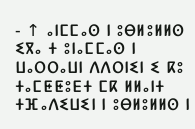- ↑ ⴰⵏⵎⵎⴰⵙ ⵏ ⵓⴱⵍⵓⵍⵍⵙ ⵉⴳⴰ ⵜ ⵓⵏⴰⵎⵎⴰⵙ ⵏ ⵡⴰⵔⵔⴰⵡⵏ ⴷⴷⵔⵏⵉⵏ ⵉ ⴽⵓ ⵜⴰⵎⵟⵟⵓⴹⵜ ⵎⴽ ⵍⵍⴰⵏⵜ ⵜⴼⴰⴷⵉⵡⵉⵏ ⵏ ⵓⴱⵍⵓⵍⵍⵙ ⵏ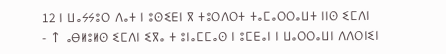12 ⵏ ⵡⴰⵢⵢⵓⵔ ⴷⴰⵜ ⵏ ⵓⵙⵉⴹⵏ ⴳ ⵜⵓⵔⴷⵔⵜ ⵜⴰⵎⴰⵔⵔⴰⵡⵜ ⵏⵏⵙ ⵉⵎⴷⵏ
- ↑ ⴰⴱⵍⵓⵍⵙ ⵉⵎⴷⵏ ⵉⴳⴰ ⵜ ⵓⵏⴰⵎⵎⴰⵙ ⵏ ⵓⵎⴹⴰⵏ ⵏ ⵡⴰⵔⵔⴰⵡⵏ ⴷⴷⵔⵏⵉⵏ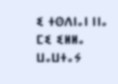ⵉ ⵜⵙⴷⵏⴰⵏ ⵏⵏⴰ ⵎⵉ ⵉⵍⵍⴰ ⵡⴰⵡⵜⴰⵢ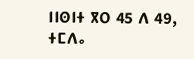ⵏⵏⵙⵏⵜ ⴳⵔ 45 ⴷ 49, ⵜⵎⴷⴰ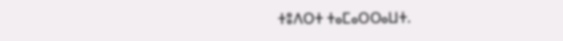ⵜⵓⴷⵔⵜ ⵜⴰⵎⴰⵔⵔⴰⵡⵜ.